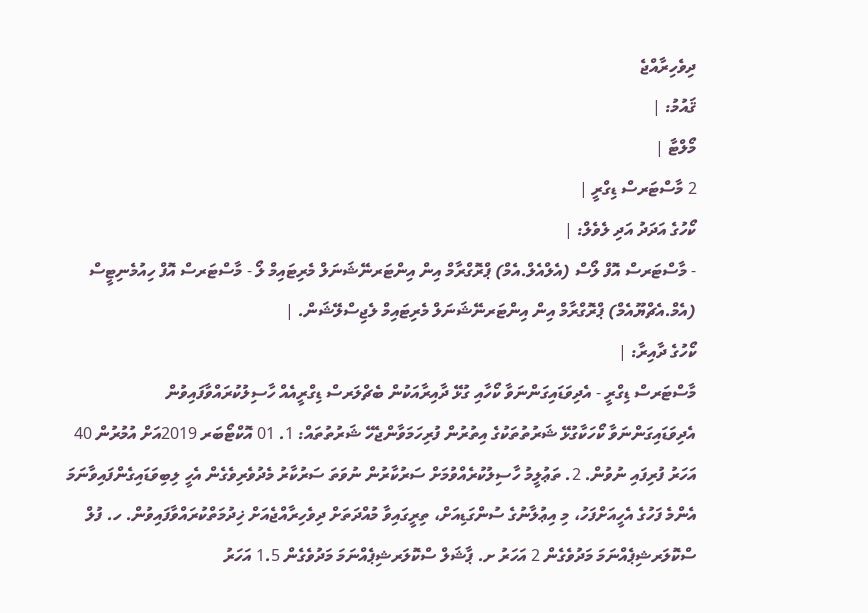ދިވެހިރާއްޖެ
ޤައުމު: |
މޯލްޓާ |
2 މާސްޓަރސް ޑިގްރީ |
ކޯހުގެ އަދަދު އަދި ލެވެލް: |
- މާސްޓަރސް އޮފް ލޯސް (އެލްއެލް.އެމް) ޕްރޮގްރާމް އިން އިންޓަރނޭޝަނަލް މެރިޓައިމް ލޯ - މާސްޓަރސް އޮފް ހިއުމެނިޓީސް (އެމް.އެޗްޔޫއެމް) ޕްރޮގްރާމް އިން އިންޓަރނޭޝަނަލް މެރިޓައިމް ލެޖިސްލޭޝަން. |
ކޯހުގެ ދާއިރާ: |
މާސްޓަރސް ޑިގްރީ - އެދިވަޑައިގަންނަވާ ކޯހާއި ގުޅޭ ދާއިރާއަކުން ބެޗްލަރސް ޑިގްރީއެއް ހާސިލުކުރައްވާފައިވުން
އެދިވަޑައިގަންނަވާ ކޯހަކާގުޅޭ ޝަރުތުތަކުގެ އިތުރުން ފުރިހަމަވާންޖެހޭ ޝަރުތުތައް: 1. 01 އޮކްޓޯބަރ 2019އަށް އުމުރުން 40 އަހަރު ފުރިފައި ނުވުން. 2. ތަޢުލީމު ހާސިލުކުރެއްވުމަށް ސަރުކާރުން ނުވަތަ ސަރުކާރު މެދުވެރިވެގެން އެހީ ލިބިވަޑައިގެންފައިވާނަމަ އެންމެ ފަހުގެ އެހީއަށްފަހު، މި އިޢުލާނުގެ ސުންގަޑިއަށް، ތިރީގައިވާ މުއްދަތަށް ދިވެހިރާއްޖެއަށް ޚިދުމަތްކުރައްވާފައިވުން. ހ. ފުލް ސްކޮލަރޝިޕެއްނަމަ މަދުވެގެން 2 އަހަރު ށ. ޕާޝަލް ސްކޮލަރޝިޕެއްނަމަ މަދުވެގެން 1.5 އަހަރު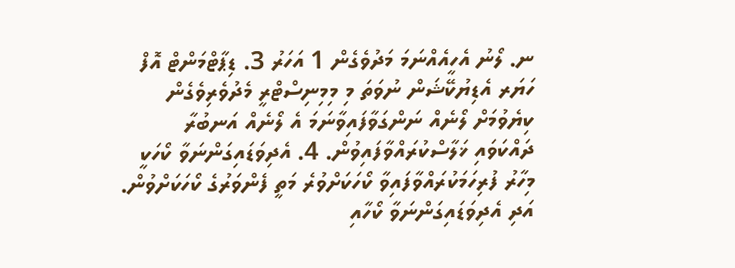ނ. ލޯނު އެހީއެއްނަމަ މަދުވެގެން 1 އަހަރު 3. ޑިޕާޓްމަންޓް އޮފް ހަޔަރ އެޑިޔުކޭޝަން ނުވަތަ މި މިމިނިސްޓްރީ މެދުވެރިވެގެން ކިޔެވުމަށް ލޯނެއް ނަންގަވާފައިވާނަމަ އެ ލޯނެއް އަނބުރާ ދައްކަވައި ޚަލާސްކުރައްވާފައިވުން. 4. އެދިވަޑައިގަންނަވާ ކޯހަކީ މިހާރު ފުރިހަމަކުރައްވާފައިވާ ކޯހަކަށްވުރެ މަތީ ފެންވަރުގެ ކޯހަކަށްވުން. އަދި އެދިވަޑައިގަންނަވާ ކޯހާއި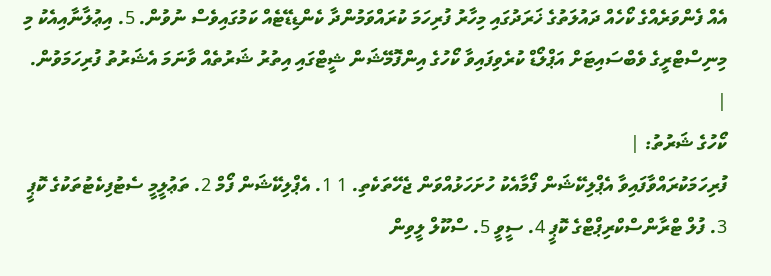އެއް ފެންވަރެއްގެ ކޯހެއް ދައުލަތުގެ ޚަރަދުގައި މިހާރު ފުރިހަމަ ކުރައްވަމުންދާ ކެންޑިޑޭޓެއް ކަމުގައިވެސް ނުވުން. 5. އިޢުލާނާއިއެކު މި މިނިސްޓްރީގެ ވެބްސައިޓަށް އަޕްލޯޑް ކުރެވިފައިވާ ކޯހުގެ އިންފޮމޭޝަން ޝީޓްގައި އިތުރު ޝަރުތެއް ވާނަމަ އެޝަރުތު ފުރިހަމަވުން. |
ކޯހުގެ ޝަރުތު: |
ފުރިހަމަކުރައްވާފައިވާ އެޕްލިކޭޝަން ފޯމާއެކު ހުށަހަޅުއްވަން ޖެހޭތަކެތި. 1 1. އެޕްލިކޭޝަން ފޯމް 2. ތަޢުލީމީ ސެޓުފިކެޓުތަކުގެ ކޮޕީ 3. ފުލް ޓްރާންސްކްރިޕްޓްގެ ކޮޕީ 4. ސީވީ 5. ސްކޫލް ލީވިން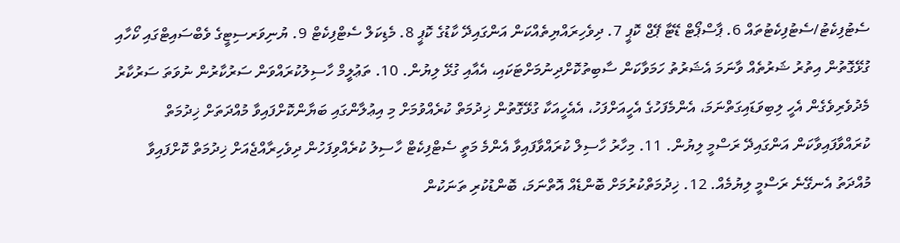ސެޓުފިކެޓު/ސެޓުފިކެޓުތައް 6. ޕާސްޕޯޓް ޑޭޓާ ޕޭޖް ކޮޕީ 7. ދިވެހިރައްޔިތެއްކަން އަންގައިދޭ ކާޑުގެ ކޮޕީ 8. މެޑިކަލް ސެޓްފިކެޓް 9. ޔުނިވަރސިޓީގެ ވެބްސައިޓްގައި ކޯހާއި ގުޅޭގޮތުން އިތުރު ޝަރުތެއް ވާނަމަ އެޝަރުތު ހަމަވާކަން ސާބިތުކޮށްދިނުމަށްޓަކައި، އެއާއި ގުޅޭ ލިޔުން. 10. ތަޢުލީމް ހާސިލުކުރައްވަން ސަރުކާރުން ނުވަތަ ސަރުކާރު މެދުވެރިވެގެން އެހީ ލިބިވަޑައިގަތްނަމަ، އެންމެފަހުގެ އެހީއަށްފަހު، އެއެހީއަކާ ގުޅޭގޮތުން ޚިދުމަތް ކުރެއްވުމަށް މި އިޢުލާންގައި ބަޔާންކޮށްފައިވާ މުއްދަތަށް ޚިދުމަތް ކުރައްވާފައިވާކަން އަންގައިދޭ ރަސްމީ ލިޔުން. 11. މިހާރު ހާސިލް ކުރައްވާފައިވާ އެންމެ މަތީ ސެޓްފިކެޓް ހާސިލު ކުރެއްވިފަހުން ދިވެހިރާއްޖެއަށް ޚިދުމަތް ކޮށްފައިވާ މުއްދަތު އެނގޭނެ ރަސްމީ ލިޔުމެއް. 12. ޚިދުމަތްކުރުމަށް ބޮންޑެއް އޮތްނަމަ، ބޮންޑުކުރި ތަނަކުން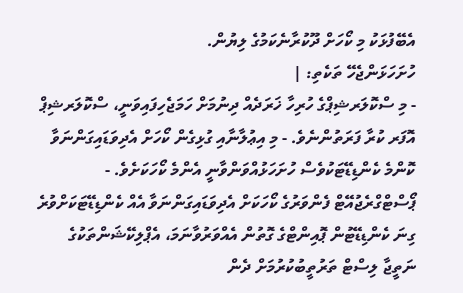އެބޭފުޅަކު މި ކޯހަށް ދޫކުރާނެކަމުގެ ލިޔުން.
ހުށަހަޅަންޖެހޭ ތަކެތި: |
- މި ސްކޮލަރޝިޕްގެ ހުރިހާ ޚަރަދެއް ދިނުމަށް ހަމަޖެހިފައިވަނީ، ސްކޮލަރޝިޕް އޮފަރ ކުރާ ފަރަތުންނެވެ. - މި އިޢުލާނާއި ގުޅިގެން ކޯހަށް އެދިވަޑައިގަންނަވާ ކޮންމެ ކެންޑިޑޭޓަކުވެސް ހުށަހަޅުއްވަންވާނީ އެންމެ ކޯހަކަށެވެ. - ޕޯސްޓްގްރެޖުއޭޓް ފެންވަރުގެ ކޯހަކަށް އެދިވަޑައިގަންނަވާ އެއް ކެންޑިޑޭޓަކަށްވުރެ ގިނަ ކެންޑިޑޭޓުން ޕޮއިންޓްގެ ގޮތުން އެއްވަރުވާނަމަ، އެޕްލިކޭޝަންތަކުގެ ނަތީޖާ ލިސްޓް ތަރުތީބުކުރުމަށް ދެން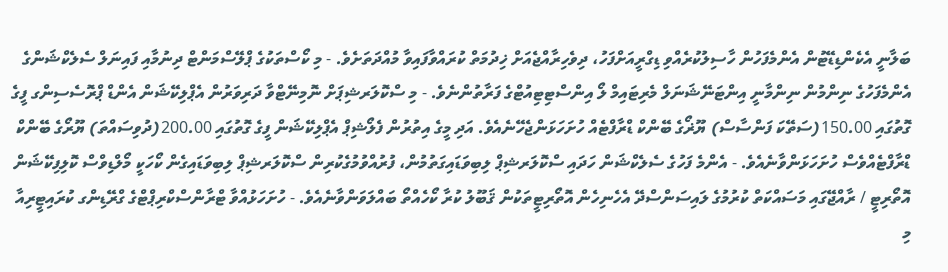ބަލާނީ އެކެންޑިޑޭޓުން އެންމެފަހުން ހާސިލުކުރެއްވި ޑިގްރީއަށްފަހު، ދިވެހިރާއްޖެއަށް ޚިދުމަތް ކުރައްވާފައިވާ މުއްދަތަށެވެ. - މި ކޯސްތަކުގެ ޕްލޭސްމަންޓް ދިނުމާއި ފައިނަލް ސެލެކްޝަންގެ އެންމެފަހުގެ ނިންމުން ނިންމާނީ އިންޓަނޭޝަނަލް މެރިޓައިމް ލޯ އިންސްޓިޓިއުޓްގެ ފަރާތުންނެވެ. - މި ސްކޮލަރޝިޕަށް ނޮމިނޭޓްވާ ދަރިވަރުން އެޕްލިކޭޝަން އެންޑް ޕްރޮސެސިންގ ފީގެ ގޮތުގައި 150.00(ސަތޭކަ ފަންސާސް) ޔޫޜޯގެ ބޭންކް ޑްރާފްޓެއް ހުށަހަޅަންޖެހޭނެއެވެ. އަދި މީގެ އިތުރުން ފެލޯޝިޕް އެޕްލިކޭޝަން ފީގެ ގޮތުގައި 200.00(ދުވިސައްތަ) ޔޫރޯގެ ބޭންކް ޑްރާފްޓެއްވެސް ހުށަހަޅަންވާނެއެވެ. - އެންމެ ފަހުގެ ސެލެކްޝަން ހަދައި ސްކޮލަރޝިޕް ލިބިވަޑައިގަތުމުން، ފުރުއްވުމުގެކުރިން ސްކޮލަރޝިޕް ލިބިވަޑައިގެން ކޯހަކީ މޯލްޑިވްސް ކޮލިފިކޭޝަން އޮތޯރިޓީ / ރާއްޖޭގައި މަސައްކަތް ކުރުމުގެ ލައިސަންސްދޭ އެހެނިހެން އޮތޯރިޓީތަކުން ޤަބޫލު ކުރާ ކޯހެއްތޯ ބައްލަވަންވާނެއެވެ. - ހުށަހަޅުއްވާ ޓްރާންސްކްރިޕްޓްގެ ގްރޭޑިންގ ކުރައިޓީރިއާ މި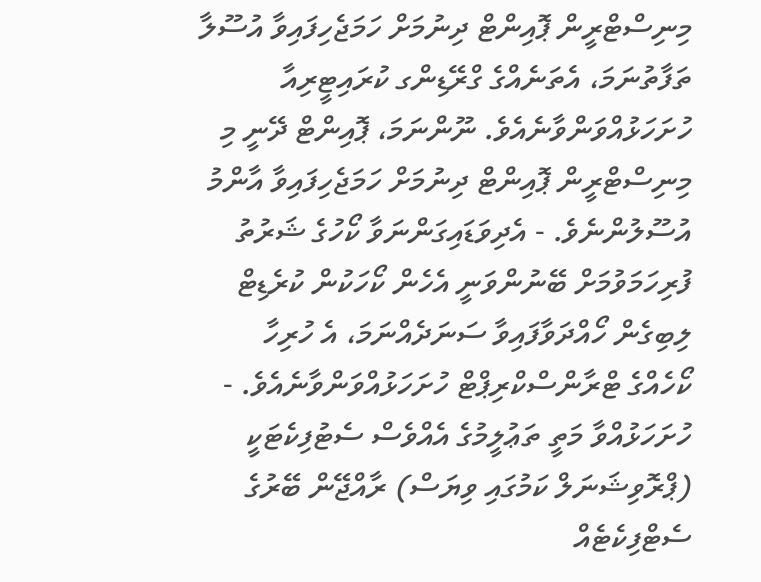މިނިސްޓްރީން ޕޮއިންޓް ދިނުމަށް ހަމަޖެހިފައިވާ އުސޫލާ ތަފާތުނަމަ، އެތަނެއްގެ ގްރޭޑިންގ ކުރައިޓީރިއާ ހުށަހަޅުއްވަންވާނެއެވެ. ނޫންނަމަ، ޕޮއިންޓް ދޭނީ މި މިނިސްޓްރީން ޕޮއިންޓް ދިނުމަށް ހަމަޖެހިފައިވާ އާންމު އުސޫލުންނެވެ. - އެދިވަޑައިގަންނަވާ ކޯހުގެ ޝަރުތު ފުރިހަމަވުމަށް ބޭނުންވަނީ އެހެން ކޯހަކުން ކުރެޑިޓް ލިބިގެން ހޯއްދަވާފައިވާ ސަނަދެއްނަމަ، އެ ހުރިހާ ކޯހެއްގެ ޓްރާންސްކްރިޕްޓް ހުށަހަޅުއްވަންވާނެއެވެ. - ހުށަހަޅުއްވާ މަތީ ތަޢުލީމުގެ އެއްވެސް ސެޓުފިކެޓަކީ (ޕްރޮވިޝަނަލް ކަމުގައި ވިޔަސް) ރާއްޖޭން ބޭރުގެ ސެޓްފިކެޓެއް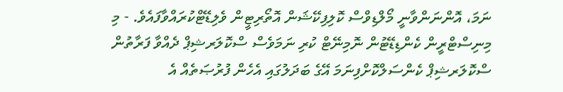ނަމަ، އޮންނަންވާނީ މޯލްޑިވްސް ކޮލިފިކޭޝަން އޮތޯރިޓީން ވެލިޑޭޓްކުރައްވާފައެވެ. - މި މިނިސްޓްރީން ކެންޑިޑޭޓުން ނޮމިނޭޓް ކުރި ނަމަވެސް ސްކޮލަރޝިޕް ދެއްވާ ފަރާތުން ސްކޮލަރޝިޕް ކެންސަލްކޮށްފިނަމަ އޭގެ ބަދަލުގައި އެހެން ފުރުޞަތެއް އެ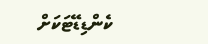ކެންޑިޑޭޓަކަށް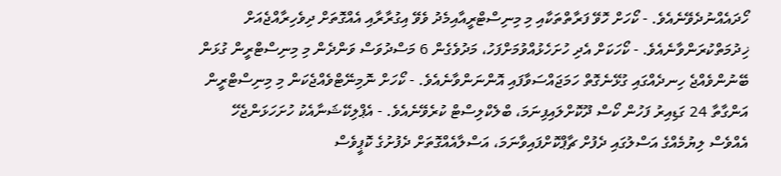ހޯދައެއްނުދެވޭނެއެވެ. - ކޯހަށް ހޮވޭ ފަރާތްތަކާއި މި މިނިސްޓްރީއާއިމެދު ވެވޭ އިގުރާރާއި އެއްގޮތަށް ދިވެހިރާއްޖެއަށް ޚިދުމަތްކުރަންވާނެއެވެ. - ކޯހަކަށް އެދި ހުށަހެޅުއްވުމަށްފަހު، މަދުވެގެން 6 މަސްދުވަސް ވަންދެން މި މިނިސްޓްރީން ގުޅަން ބޭނުންވެއްޖެ ހިނދެއްގައި ގުޅޭނެގޮތް ހަމަޖައްސަވާފައި އޮންނަންވާނެއެވެ. - ކޯހަށް ނޮމިނޭޓްވެއްޖެކަން މި މިނިސްޓްރީން އަންގާތާ 24 ގަޑިއިރު ފަހުން ކޯސް ދޫކޮށްލައިފިނަމަ، ބްލެކްލިސްޓް ކުރެވޭނެއެވެ. - އެޕްލިކޭޝަނާއެކު ހުށަހަޅަންޖެހޭ އެއްވެސް ލިޔުމެއްގެ އަސްލުގައި ދެފުށް ޗާޕްކޮށްފައިވާނަމަ، އަސްލާއެއްގޮތަށް ދެފުށުގެ ކޮޕީވެސް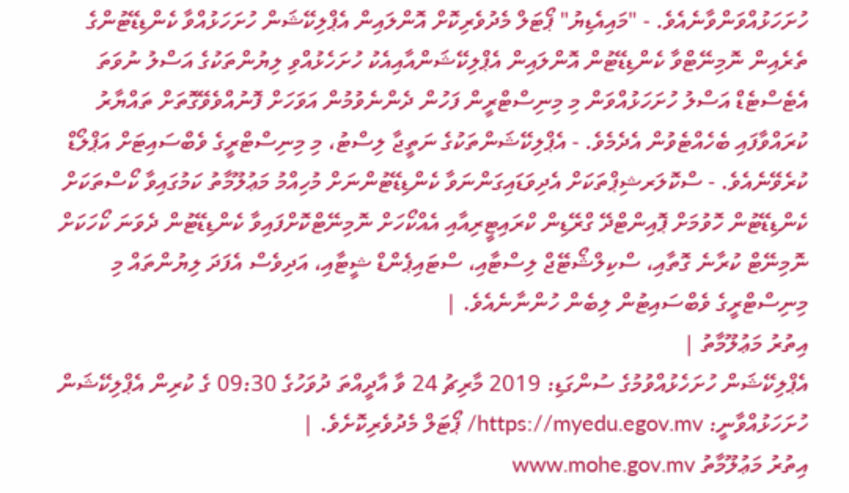ހުށަހަޅުއްވަންވާނެއެވެ. - "މައިއެޑިޔު" ޕޯޓަލް މެދުވެރިކޮށް އޮންލައިން އެޕްލިކޭޝަން ހުށަހަޅުއްވާ ކެންޑިޑޭޓުންގެ ތެރެއިން ނޮމިނޭޓްވާ ކެންޑިޑޭޓުން އޮންލައިން އެޕްލިކޭޝަންއާއިއެކު ހުށަހެޅުއްވި ލިޔުންތަކުގެ އަސްލު ނުވަތަ އެޓެސްޓެޑް އަސްލު ހުށަހަޅުއްވަން މި މިނިސްޓްރީން ފަހުން ދެންނެވުމުން އަވަހަށް ފޮނުއްވެވޭގޮތަށް ތައްޔާރު ކުރައްވާފައި ބެހެއްޓެވުން އެދެމެވެ. - އެޕްލިކޭޝަންތަކުގެ ނަތީޖާ ލިސްޓު، މި މިނިސްޓްރީގެ ވެބްސައިޓަށް އަޕްލޯޑް ކުރެވޭނެއެވެ. - ސްކޮލަރޝިޕްތަކަށް އެދިވަޑައިގަންނަވާ ކެންޑިޑޭޓުންނަށް މުހިއްމު މަޢުލޫމާތު ކަމުގައިވާ ކޯސްތަކަށް ކެންޑިޑޭޓުން ހޮވުމަށް ޕޮއިންޓްދޭ ގްރޭޑިން ކްރައިޓީރިއާއި އެއްކޯހަށް ނޮމިނޭޓްކޮށްފައިވާ ކެންޑިޑޭޓުން ދެވަނަ ކޯހަކަށް ނޮމިނޭޓް ކުރާނެ ގޮތާއި، ސްކިލްޝޯޓޭޖް ލިސްޓާއި، ސްޓައިޕެންޑް ޝީޓާއި، އަދިވެސް އެފަދަ ލިޔުންތައް މި މިނިސްޓްރީގެ ވެބްސައިޓުން ލިބެން ހުންނާނެއެވެ. |
އިތުރު މަޢުލޫމާތު |
އެޕްލިކޭޝަން ހުށަހެޅުއްވުމުގެ ސުންގަޑި: 2019 މާރިޗު 24 ވާ އާދީއްތަ ދުވަހުގެ 09:30 ގެ ކުރިން އެޕްލިކޭޝަން ހުށަހަޅުއްވާނީ: https://myedu.egov.mv/ ޕޯޓަލް މެދުވެރިކޮށެވެ. |
އިތުރު މަޢުލޫމާތު www.mohe.gov.mv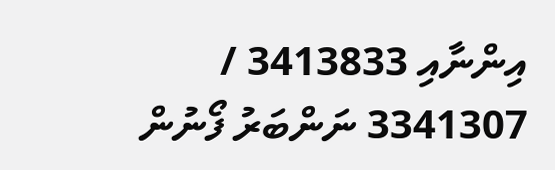އިންނާއި 3413833 / 3341307 ނަންބަރު ފޯނުން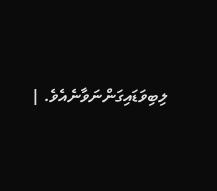ލިބިވަޑައިގަންނަވާނެއެވެ. |